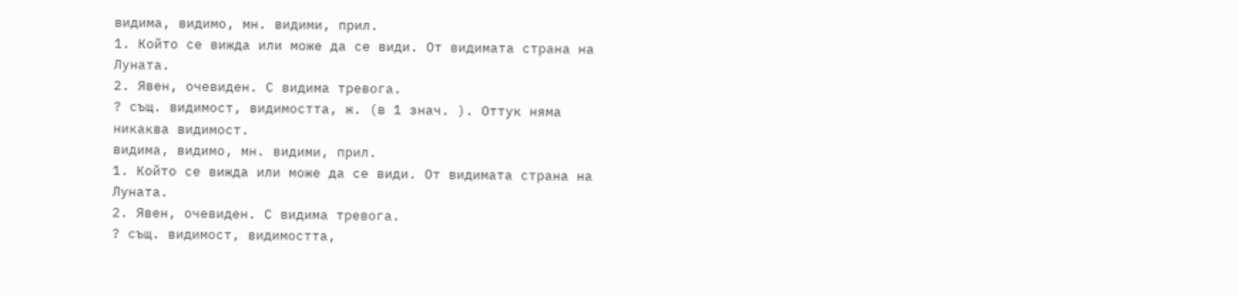видима, видимо, мн. видими, прил.
1. Който се вижда или може да се види. От видимата страна на Луната.
2. Явен, очевиден. С видима тревога.
? същ. видимост, видимостта, ж. (в 1 знач. ). Оттук няма никаква видимост.
видима, видимо, мн. видими, прил.
1. Който се вижда или може да се види. От видимата страна на Луната.
2. Явен, очевиден. С видима тревога.
? същ. видимост, видимостта,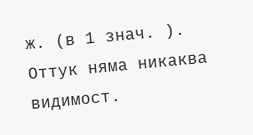ж. (в 1 знач. ). Оттук няма никаква видимост.